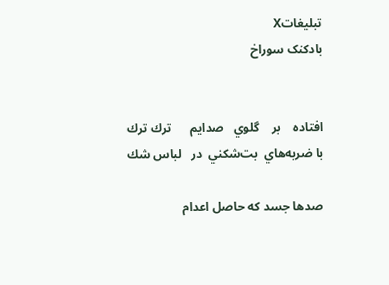تبليغاتX
بادکنک سوراخ


افتاده    بر    گلوي   صدايم      ترك ترك
با ضربه‌هاي  بت‌شكني  در   لباس شك

صدها جسد كه حاصل اعدام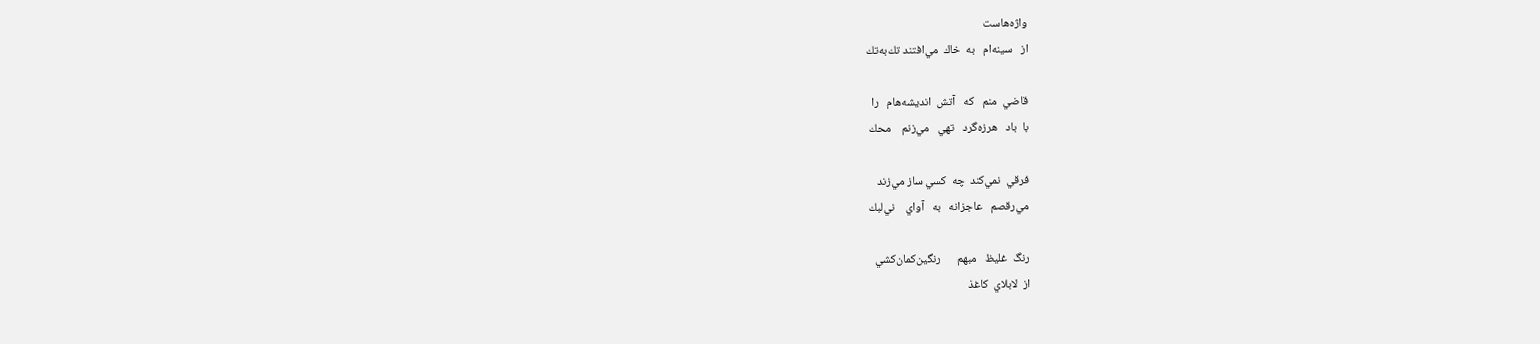واژه‌هاست
از   سينه‌ام   به  خاك  مي‌افتند تك‌به‌تك

قاضي  منم   كه   آتش  انديشه‌هام   را
با  باد   هرزه‌گرد   تهي   مي‌زنم    محك

فرقي  نمي‌كند  چه  كسي ساز مي‌زند
مي‌رقصم   عاجزانه   به   آواي    ني‌لبك

رنگ  غليظ   مبهم      رنگين‌كمان‌كشي
از  لابلاي  كاغذ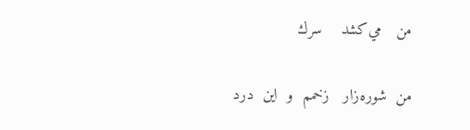من   مي‌كشد    سرك

من  شوره‌زار   زخمم  و  اين  درد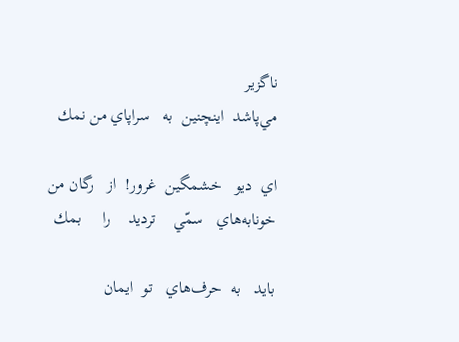ناگزير
مي‌پاشد  اينچنين  به   سراپاي من نمك

اي  ديو   خشمگين  غرور!  از   رگان من
خونابه‌هاي   سمّي    ترديد    را     بمك

بايد   به  حرف‌هاي   تو  ايمان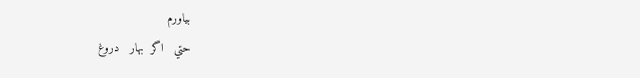بياورم
حتي   اگر  بهار   دروغ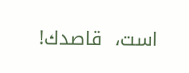است،  قاصدك!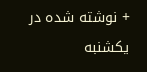+ نوشته شده در  یکشنبه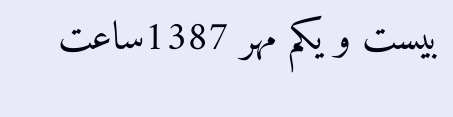بیست و یکم مهر 1387ساعت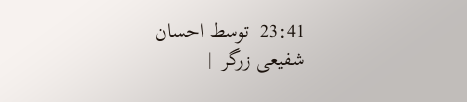23:41  توسط احسان شفیعی زرگر  |